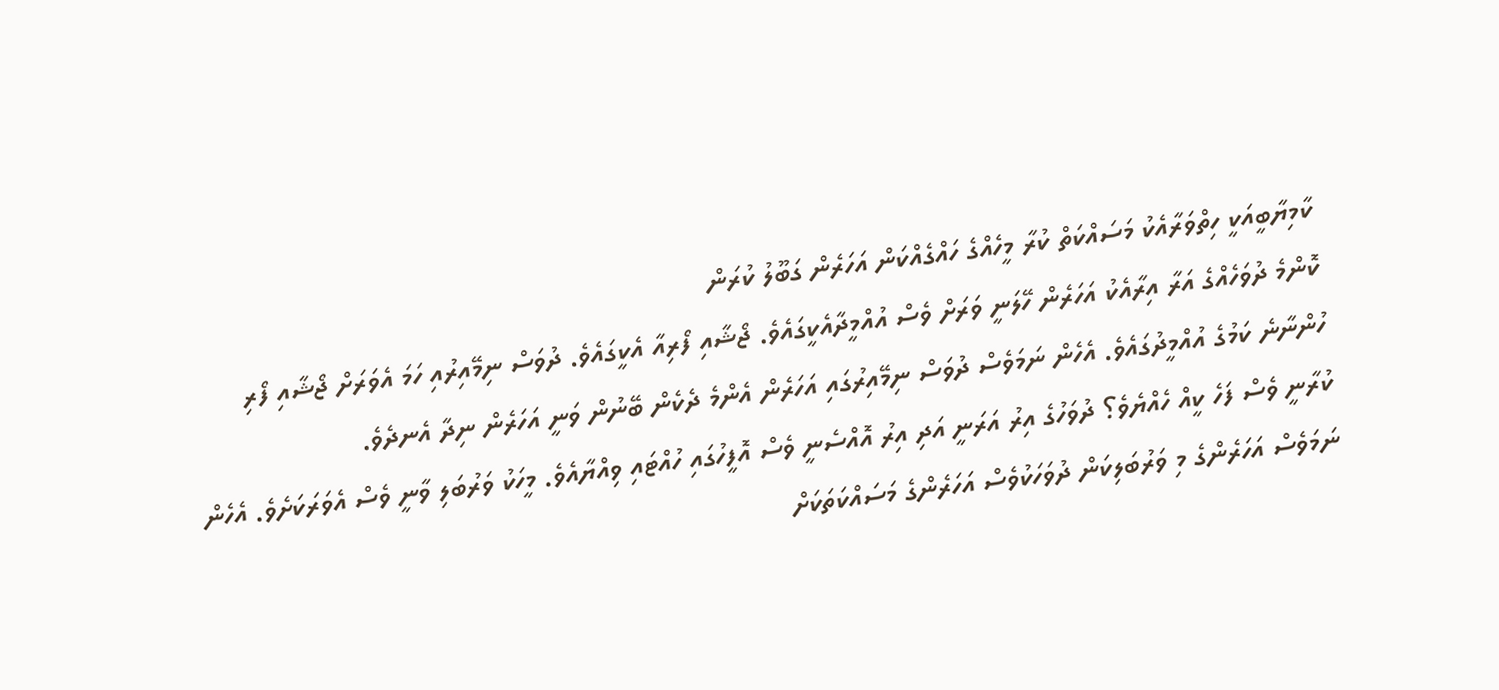ކާމިޔާބީއަކީ ހިތްވަރާއެކު މަސައްކަތް ކުރާ މީހެއްގެ ހައްގެއްކަން އަހަރެން ގަބޫލު ކުރަން
ކޮންމެ ދުވަހެއްގެ އަރާ އިރާއެކު އަހަރެން ހޭލަނީ ވަރަށް ވެސް އުއްމީދާއެކީގައެވެ. ޖޯޝާއި ފޯރިއާ އެކީގައެވެ. ދުވަސް ނިމޭއިރުއި ހަމަ އެވަރަށް ޖޯޝާއި ފޯރި ހުންނާނެ ކަމުގެ އުއްމީދުގައެވެ. އެހެން ނަމަވެސް ދުވަސް ނިމޭއިރުގައި އަހަރެން އެންމެ ދެކެން ބޭނުން ވަނީ އަހަރެން ނިދާ އެނދެވެ.
ކުރާނީ ވެސް ފަހެ ކީއް ހެއްޔެވެ؟ ދުވަހުގެ އިރު އަރަނީ އަދި އިރު އޮއްސެނީ ވެސް އޮފީހުގައި ހުއްޓައި ވިއްޔާއެވެ. މީހަކު ވަރުބަލި ވާނީ ވެސް އެވަރަކަށެވެ. އެހެން ނަމަވެސް އަހަރެންގެ މި ވަރުބަލިކަން ދުވަހަކުވެސް އަހަރެންގެ މަސައްކަތަކަށް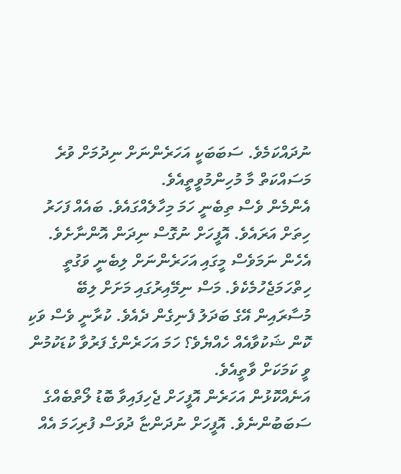ނުދައްކަމެވެ. ސަބަބަކީ އަހަރެންނަށް ނިދުމަށް ވުރެ މަސައްކަތް މާ މުހިންމުވީތީއެވެ.
އެންމެން ވެސް ތިބެނީ ހަމަ މިހާލެއްގައެވެ. ބައެއް ފަހަރު ހިތަށް އަރައެވެ. އޮފީހަށް ނުގޮސް ނިދަން އޮންނާށެވެ. އެހެން ނަމަވެސް މީގައި އަހަރެންނަށް ލިބެނީ ވަގުތީ ހިތްހަމަޖެހުމެކެވެ. މަސް ނިމޭއިރުގައި މަށަށް ލިބޭ މުސާރައިން އޭގެ ބަދަލު ފެނިގެން ދެއެވެ. ކުރާނީ ވެސް ވަކި ކޮން ޝަކުވާއެއް ހެއްޔެވެ؟ ހަމަ އަހަރެންގެ ފަރުވާ ކުޑަކުމުން ވީ ކަމަކަށް ވާތީއެވެ.
އަނެއްކޮޅުން އަހަރެން އޮފީހަށް ޖެހިފައިވާ ބޮޑު ލޯތްބެއްގެ ސަބަބުންނެވެ. އޮފީހަށް ނުދަންޏާ ދުވަސް ފުރިހަމަ އެއް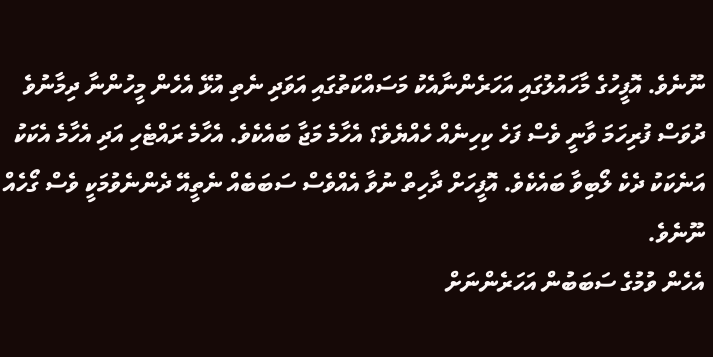ނޫނެވެ. އޮފީހުގެ މާހައުލުގައި އަހަރެންނާއެކު މަސައްކަތުގައި އަވަދި ނެތި އުޅޭ އެހެން މީހުންނާ ދިމާނުވެ ދުވަސް ފުރިހަމަ ވާނީ ވެސް ފަހެ ކިހިނެއް ހެއްޔެވެ؟ އެހާމެ މަޖާ ބައެކެވެ. އެހާމެ ރައްޓެހި އަދި އެހާމެ އެކަކު އަނެކަކު ދެކެ ލޯބިވާ ބައެކެވެ. އޮފީހަށް ދާހިތް ނުވާ އެއްވެސް ސަބަބެއް ނެތީއޭ ދެންނެވުމަކީ ވެސް ގޯހެއް ނޫނެވެ.
އެހެން ވުމުގެ ސަބަބުން އަހަރެންނަށް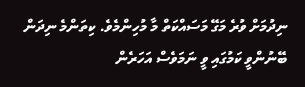ނިދުމަށް ވުރެ މަގޭ މަސައްކަތް މާ މުހިންމެވެ. ކިތަންމެ ނިދަން ބޭނުންވީ ކަމުގައި ވީ ނަމަވެސް އަހަރެން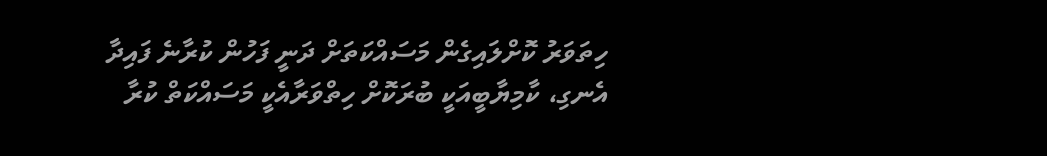ހިތަވަރު ކޮށްލައިގެން މަސައްކަތަށް ދަނީ ފަހުން ކުރާނެ ފައިދާ އެނގި، ކާމިޔާބީއަކީ ބުރަކޮށް ހިތްވަރާއެކީ މަސައްކަތް ކުރާ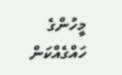މީހުންގެ ހައްގެއްކަން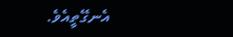އެނގޭތީއެވެ.